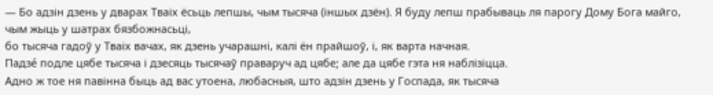— Бо адзін дзень у дварах Тваіх ёсьць лепшы, чым тысяча (іншых дзён). Я буду лепш прабываць ля парогу Дому Бога майго, чым жыць у шатрах бязбожнасьці,
бо тысяча гадоў у Тваіх вачах, як дзень учарашні, калі ён прайшоў, і, як варта начная.
Падзе́ подле цябе тысяча і дзесяць тысячаў праваруч ад цябе; але да цябе гэта ня наблізіцца.
Адно ж тое ня павінна быць ад вас утоена, любасныя, што адзін дзень у Госпада, як тысяча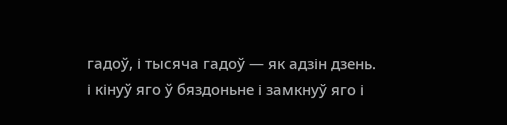гадоў, і тысяча гадоў — як адзін дзень.
і кінуў яго ў бяздоньне і замкнуў яго і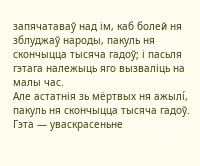запячатаваў над ім, каб болей ня зблуджаў народы, пакуль ня скончыцца тысяча гадоў; і пасьля гэтага належыць яго вызваліць на малы час.
Але астатнія зь мёртвых ня ажылí, пакуль ня скончыцца тысяча гадоў. Гэта — уваскрасеньне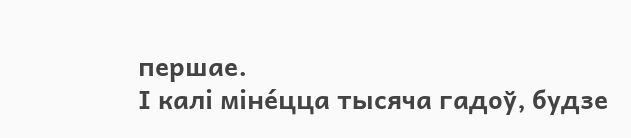першае.
І калі міне́цца тысяча гадоў, будзе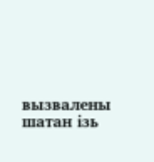вызвалены шатан ізь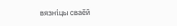вязніцы сваёй